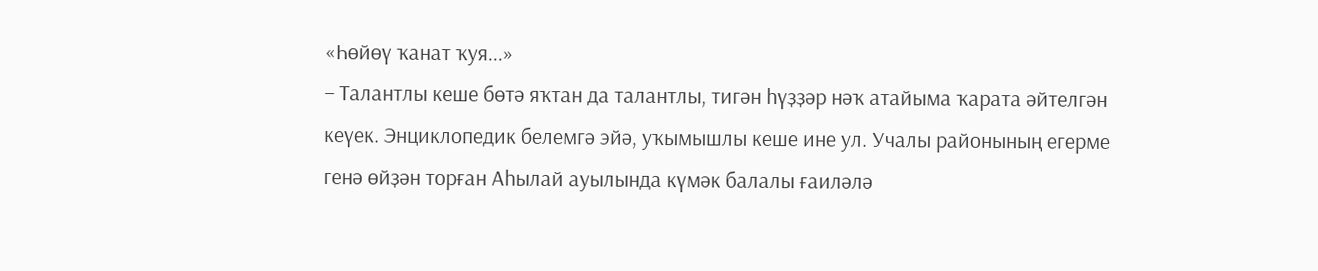«Һөйөү ҡанат ҡуя...»
– Талантлы кеше бөтә яҡтан да талантлы, тигән һүҙҙәр нәҡ атайыма ҡарата әйтелгән кеүек. Энциклопедик белемгә эйә, уҡымышлы кеше ине ул. Учалы районының егерме генә өйҙән торған Аһылай ауылында күмәк балалы ғаиләлә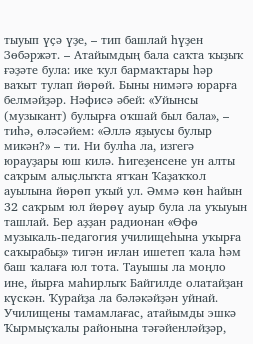тыуып үҫә үҙе, – тип башлай һүҙен Зөбәржәт. – Атайымдың бала саҡта ҡыҙыҡ ғәҙәте була: ике ҡул бармаҡтары һәр ваҡыт тулап йөрөй. Быны нимәгә юрарға белмәйҙәр. Нәфисә әбей: «Уйынсы (музыкант) булырға оҡшай был бала», – тиһә, өләсәйем: «Әллә яҙыусы булыр микән?» – ти. Ни булһа ла, изгегә юрауҙары юш килә. Һигеҙенсене ун алты саҡрым алыҫлыҡта ятҡан Ҡаҙаҡҡол ауылына йөрөп уҡый ул. Әммә көн һайын 32 саҡрым юл йөрөү ауыр була ла уҡыуын ташлай. Бер аҙҙан радионан «Өфө музыкаль-педагогия училищеһына уҡырға саҡырабыҙ» тигән иғлан ишетеп ҡала һәм баш ҡалаға юл тота. Тауышы ла моңло ине, йырға маһирлыҡ Байгилде олатайҙан күскән. Ҡурайҙа ла бәләкәйҙән уйнай. Училищены тамамлағас, атайымды эшкә Ҡырмыҫҡалы районына тәғәйенләйҙәр,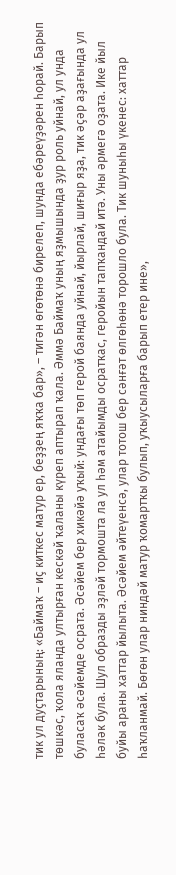тик ул дуҫтарының: «Баймаҡ – иҫ киткес матур ер, беҙҙең яҡҡа бар», – тигән өгөтөнә бирелеп, шунда ебәреүҙәрен һорай. Барып төшкәс, ҡола яланда ултырған кескәй ҡаланы күреп аптырап ҡала. Әммә Баймаҡ уның яҙмышында ҙур роль уйнай, ул унда буласаҡ әсәйемде осрата. Әсәйем бер хикәйә уҡый: ундағы төп герой баянда уйнай, йырлай, шиғыр яҙа, тик әҫәр аҙағында ул һәләк була. Шул образды эҙләй тормошта ла ул һәм атайымды осратҡас, геройын тапҡандай итә. Уны әрмегә оҙата. Ике йыл буйы араны хаттар йылыта. Әсәйем әйтеүенсә, улар тотош бер сәнғәт өлгөһөнә торошло була. Тик шуныһы үкенес: хаттар һаҡланмай. Бөгөн улар ниндәй матур ҡомартҡы булып, уҡыусыларға барып етер ине»,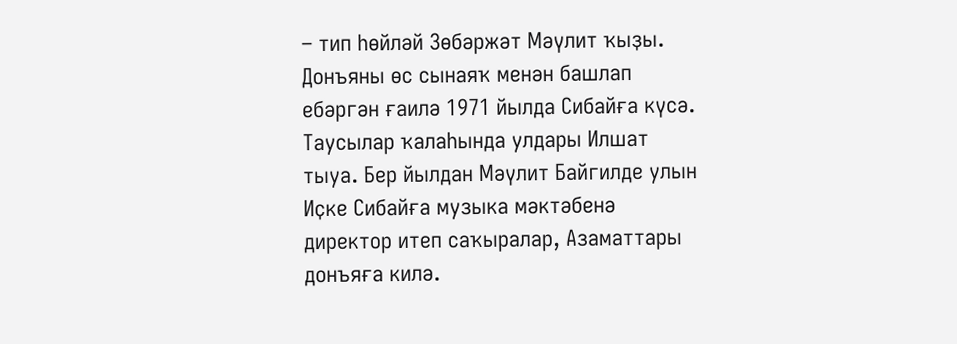– тип һөйләй Зөбәржәт Мәүлит ҡыҙы.
Донъяны өс сынаяҡ менән башлап ебәргән ғаилә 1971 йылда Сибайға күсә. Таусылар ҡалаһында улдары Илшат тыуа. Бер йылдан Мәүлит Байгилде улын Иҫке Сибайға музыка мәктәбенә директор итеп саҡыралар, Азаматтары донъяға килә.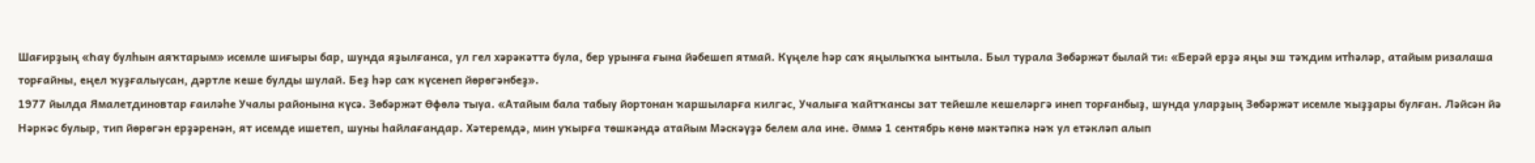Шағирҙың «Һау булһын аяҡтарым» исемле шиғыры бар, шунда яҙылғанса, ул гел хәрәкәттә була, бер урынға ғына йәбешеп ятмай. Күңеле һәр саҡ яңылыҡҡа ынтыла. Был турала Зөбәржәт былай ти: «Берәй ерҙә яңы эш тәҡдим итһәләр, атайым ризалаша торғайны, еңел ҡуҙғалыусан, дәртле кеше булды шулай. Беҙ һәр саҡ күсенеп йөрөгәнбеҙ».
1977 йылда Ямалетдиновтар ғаиләһе Учалы районына күсә. Зөбәржәт Өфөлә тыуа. «Атайым бала табыу йортонан ҡаршыларға килгәс, Учалыға ҡайтҡансы зат тейешле кешеләргә инеп торғанбыҙ, шунда уларҙың Зөбәржәт исемле ҡыҙҙары булған. Ләйсән йә Нәркәс булыр, тип йөрөгән ерҙәренән, ят исемде ишетеп, шуны һайлағандар. Хәтеремдә, мин уҡырға төшкәндә атайым Мәскәүҙә белем ала ине. Әммә 1 сентябрь көнө мәктәпкә нәҡ ул етәкләп алып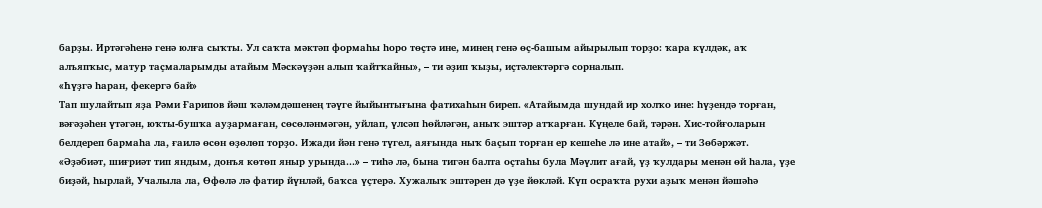барҙы. Иртәгәһенә генә юлға сыҡты. Ул саҡта мәктәп формаһы һоро төҫтә ине, минең генә өҫ-башым айырылып торҙо: ҡара күлдәк, аҡ алъяпҡыс, матур таҫмаларымды атайым Мәскәүҙән алып ҡайтҡайны», – ти әҙип ҡыҙы, иҫтәлектәргә сорналып.
«Һүҙгә һаран, фекергә бай»
Тап шулайтып яҙа Рәми Ғарипов йәш ҡәләмдәшенең тәүге йыйынтығына фатихаһын биреп. «Атайымда шундай ир холҡо ине: һүҙендә торған, вәғәҙәһен үтәгән, юҡты-бушҡа ауҙармаған, сөсөләнмәгән, уйлап, үлсәп һөйләгән, аныҡ эштәр атҡарған. Күңеле бай, тәрән. Хис-тойғоларын белдереп бармаһа ла, ғаилә өсөн өҙөлөп торҙо. Ижади йән генә түгел, аяғында ныҡ баҫып торған ер кешеһе лә ине атай», – ти Зөбәржәт.
«Әҙәбиәт, шиғриәт тип яндым, донъя көтөп яныр урында...» – тиһә лә, бына тигән балта оҫтаһы була Мәүлит ағай, үҙ ҡулдары менән өй һала, үҙе биҙәй, һырлай, Учалыла ла, Өфөлә лә фатир йүнләй, баҡса үҫтерә. Хужалыҡ эштәрен дә үҙе йөкләй. Күп осраҡта рухи аҙыҡ менән йәшәһә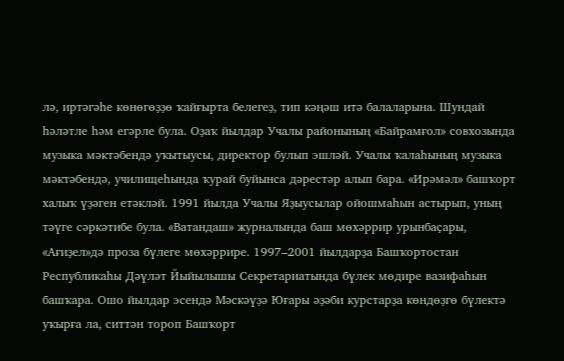лә, иртәгәһе көнөгөҙҙө ҡайғырта белегеҙ, тип кәңәш итә балаларына. Шундай һәләтле һәм егәрле була. Оҙаҡ йылдар Учалы районының «Байрамғол» совхозында музыка мәктәбендә уҡытыусы, директор булып эшләй. Учалы ҡалаһының музыка мәктәбендә, училищеһында ҡурай буйынса дәрестәр алып бара. «Ирәмәл» башҡорт халыҡ үҙәген етәкләй. 1991 йылда Учалы Яҙыусылар ойошмаһын астырып, уның тәүге сәркәтибе була. «Ватандаш» журналында баш мөхәррир урынбаҫары, «Ағиҙел»дә проза бүлеге мөхәррире. 1997–2001 йылдарҙа Башҡортостан Республикаһы Дәүләт Йыйылышы Секретариатында бүлек мөдире вазифаһын башҡара. Ошо йылдар эсендә Мәскәүҙә Юғары әҙәби курстарҙа көндөҙгө бүлектә уҡырға ла, ситтән тороп Башҡорт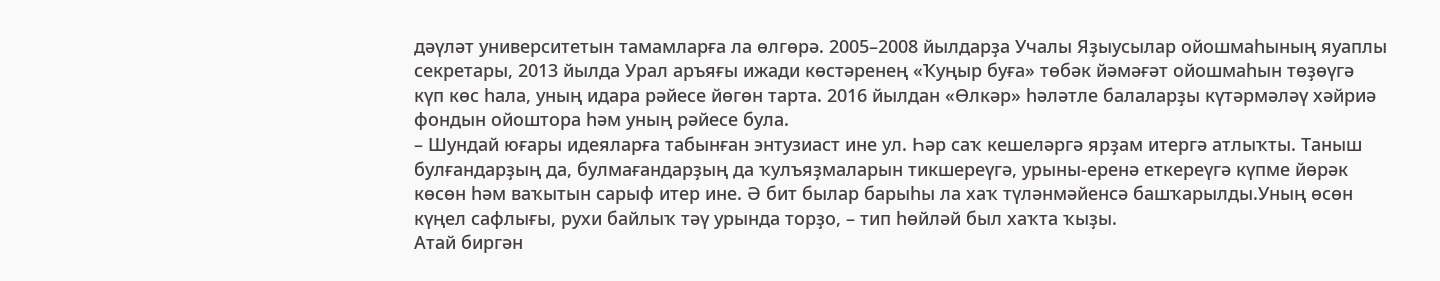дәүләт университетын тамамларға ла өлгөрә. 2005–2008 йылдарҙа Учалы Яҙыусылар ойошмаһының яуаплы секретары, 2013 йылда Урал аръяғы ижади көстәренең «Ҡуңыр буға» төбәк йәмәғәт ойошмаһын төҙөүгә күп көс һала, уның идара рәйесе йөгөн тарта. 2016 йылдан «Өлкәр» һәләтле балаларҙы күтәрмәләү хәйриә фондын ойоштора һәм уның рәйесе була.
– Шундай юғары идеяларға табынған энтузиаст ине ул. Һәр саҡ кешеләргә ярҙам итергә атлыҡты. Таныш булғандарҙың да, булмағандарҙың да ҡулъяҙмаларын тикшереүгә, урыны-еренә еткереүгә күпме йөрәк көсөн һәм ваҡытын сарыф итер ине. Ә бит былар барыһы ла хаҡ түләнмәйенсә башҡарылды.Уның өсөн күңел сафлығы, рухи байлыҡ тәү урында торҙо, – тип һөйләй был хаҡта ҡыҙы.
Атай биргән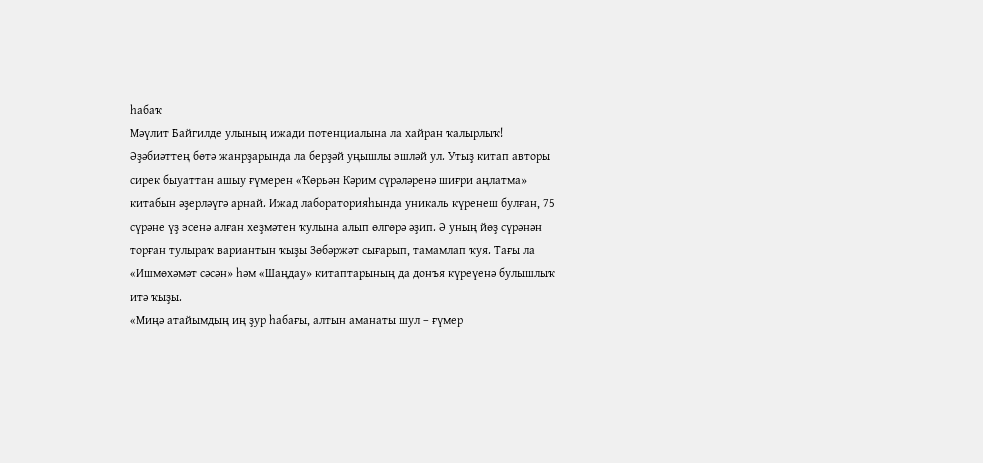һабаҡ
Мәүлит Байгилде улының ижади потенциалына ла хайран ҡалырлыҡ! Әҙәбиәттең бөтә жанрҙарында ла берҙәй уңышлы эшләй ул. Утыҙ китап авторы сирек быуаттан ашыу ғүмерен «Ҡөрьән Кәрим сүрәләренә шиғри аңлатма» китабын әҙерләүгә арнай. Ижад лабораторияһында уникаль күренеш булған, 75 сүрәне үҙ эсенә алған хеҙмәтен ҡулына алып өлгөрә әҙип. Ә уның йөҙ сүрәнән торған тулыраҡ вариантын ҡыҙы Зөбәржәт сығарып, тамамлап ҡуя. Тағы ла «Ишмөхәмәт сәсән» һәм «Шаңдау» китаптарының да донъя күреүенә булышлыҡ итә ҡыҙы.
«Миңә атайымдың иң ҙур һабағы, алтын аманаты шул – ғүмер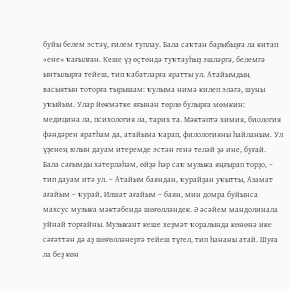буйы белем эстәү, ғилем туплау. Бала саҡтан барыбыҙға ла китап «ене» ҡағылған. Кеше үҙ өҫтөндә туҡтауһыҙ эшләргә, белемгә ынтылырға тейеш, тип ҡабатларға яратты ул. Атайымдың васыятын тоторға тырышам: ҡулыма нимә килеп эләгә, шуны уҡыйым. Улар йөкмәтке яғынан төрлө булырға мөмкин: медицина ла, психология ла, тарих та. Мәктәптә химия, биология фәндәрен яратһам да, атайыма ҡарап, филологияны һайланым. Ул үҙенең юлын дауам итеремде эстән генә теләй ҙә ине, буғай.
Бала сағымды хәтерләһәм, өйҙә һәр саҡ музыка яңғырап торҙо, – тип дауам итә ул. – Атайым баяндан, ҡурайҙан уҡытты, Азамат ағайым – ҡурай, Илшат ағайым – баян, мин домра буйынса махсус музыка мәктәбендә шөғөлләндек. Ә әсәйем мандолинала уйнай торғайны. Музыкант кеше хеҙмәт ҡоралында көнөнә ике сәғәттән дә аҙ шөғөлләнергә тейеш түгел, тип һананы атай. Шуға ла беҙ көн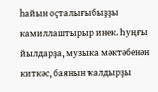һайын оҫталығыбыҙҙы камиллаштырыр инек. Һуңғы йылдарҙа, музыка мәктәбенән киткәс, баянын ҡалдырҙы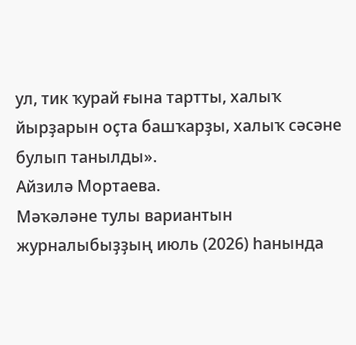ул, тик ҡурай ғына тартты, халыҡ йырҙарын оҫта башҡарҙы, халыҡ сәсәне булып танылды».
Айзилә Мортаева.
Мәҡәләне тулы вариантын журналыбыҙҙың июль (2026) һанында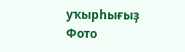уҡырһығыҙ
Фото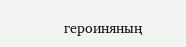героиняның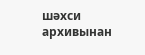шәхси архивынан